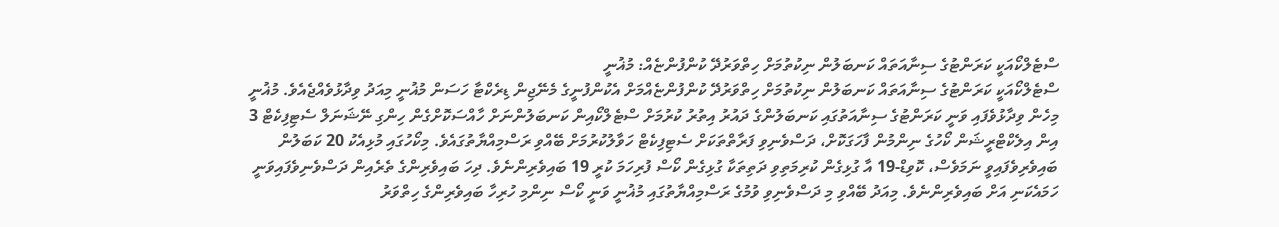ސްޓެލްކޯއަކީ ކަރަންޓުގެ ސިނާއަތައް ކަނބަލުން ނިކުތުމަށް ހިތްވަރުދޭ ކުންފުންޏެއް: މުޣުނީ
ސްޓެލްކޯއަކީ ކަރަންޓުގެ ސިނާއަތައް ކަނބަލުން ނިކުތުމަށް ހިތްވަރުދޭ ކުންފުންޏެއްމަށް އެކުންފުނީގެ މެނޭޖިން ޑިރެކްޓާ ހަސަން މުޣުނީ މިއަދު ވިދާޅުވެއްޖެއެވެ. މުޣުނީ މިހެން ވިދާޅުވެފައި ވަނީ ކަރަންޓުގެ ސިނާއަތުގައި ކަނބަލުންގެ ދައުރު އިތުރު ކުރުމަށް ސްޓެލްކޯއިން ކަނބަލުންނަށް ހާއްސަކޮށްގެން ހިންގި ނޭޝަނަލް ސެޓިފިކެޓް 3 އިން އިލެކްޓްރީޝަން ކޯހުގެ ނިންމުން ފާހަގަކޮށް، ދަސްވެނިވި ފަރާތްތަކަށް ސެޓިފިކެޓް ހަވާލުކުރުމަށް ބޭއްވި ރަސްމިއްޔާތުގައެވެ. މިކޯހުގައި މުޅިއެކު 20 ކަބަލުން ބައިވެރިވެފައިވީ ނަމަވެސް، ކޮވިޑް-19 އާ ގުޅިގެން ކުރިމަތިވި ދަތިތަކާ ގުޅިގެން ކޯސް ފުރިހަމަ ކުރީ 19 ބައިވެރިންނެވެ. ދިހަ ބައިވެރިންގެ ތެރެއިން ދަސްވެނިވެފައިވަނީ ހަމައެކަނި އަށް ބައިވެރިންނެވެ. މިއަދު ބޭއްވި މި ދަސްވެނިވި ވުމުގެ ރަސްމިއްޔާތުގައި މުޣުނީ ވަނީ ކޯސް ނިންމި ހުރިހާ ބައިވެރިންގެ ހިތްވަރު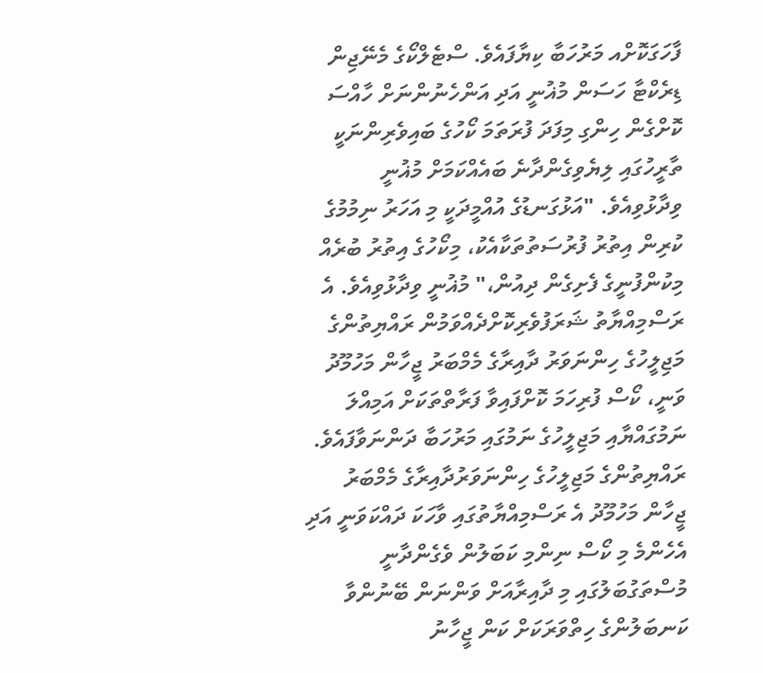ފާހަގަކޮށްއ މަރުހަބާ ކިޔާފައެވެ. ސްޓެލްކޯގެ މެނޭޖިން ޑިރެކްޓާ ހަސަން މުޣުނީ އަދި އަންހެނުންނަށް ހާއްސަ ކޮށްގެން ހިންގި މިފަދަ ފުރަތަމަ ކޯހުގެ ބައިވެރިންނަކީ ތާރީހުގައި ލިޔެވިގެންދާނެ ބައެއްކަމަށް މުޣުނީ ވިދާޅުވިއެވެ. "އަޅުގަނޑުގެ އުއްމީދަކީ މި އަހަރު ނިމުމުގެ ކުރިން އިތުރު ފުރުސަތުތަކާއެކު، މިކޯހުގެ އިތުރު ބުރެއް މިކުންފުނީގެ ފެށިގެން ދިއުން،" މުޣުނީ ވިދާޅުވިއެވެ. އެ ރަސްމިއްޔާތު ޝަރަފުވެރިކޮށްދެއްވަމުން ރައްޔިތުންގެ މަޖިލީހުގެ ހިންނަވަރު ދާއިރާގެ މެމްބަރު ޖީހާން މަހުމޫދު ވަނީ، ކޯސް ފުރިހަމަ ކޮށްފައިވާ ފަރާތްތަކަށް އަމިއްލަ ނަމުގައްޔާއި މަޖިލީހުގެ ނަމުގައި މަރުހަބާ ދަންނަވާފައެވެ. ރައްޔިތުންގެ މަޖިލީހުގެ ހިންނަވަރުދާއިރާގެ މެމްބަރު ޖީހާން މަހުމޫދު އެ ރަސްމިއްޔާތުގައި ވާހަކަ ދައްކަވަނީ އަދި އެހެންމެ މި ކޯސް ނިންމި ކަބަލުން ވެގެންދާނީ މުސްތަގުބަލުގައި މި ދާއިރާއަށް ވަންނަން ބޭނުންވާ ކަނބަލުންގެ ހިތްވަރަކަށް ކަން ޖީހާނު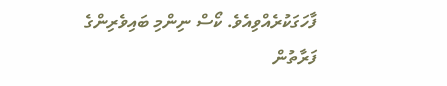ފާހަގަކުރެއްވިއެވެ. ކޯސް ނިންމި ބައިވެރިންގެ ފަރާތުން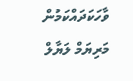ވާހަކަދައްކަމުން މަރިޔަމް ލަޔާލް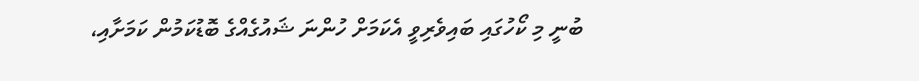ބުނީ މި ކޯހުގައި ބައިވެރިވީ އެކަމަށް ހުންނަ ޝައުގެއްގެ ބޮޑުކަމުން ކަމަށާއި،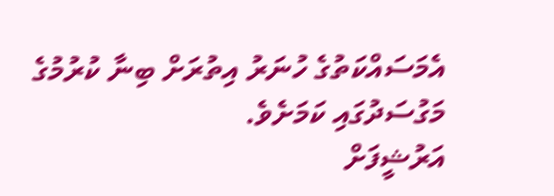އެމަސައްކަތުގެ ހުނަރު އިތުރަށް ބިނާ ކުރުމުގެ މަގުސަދުގައި ކަމަށެވެ.
އަރުޝީފަށް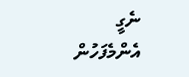ނެގީ
އެންމެފަހުން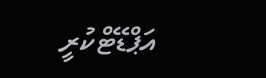އަޕްޑޭޓްކުރީ